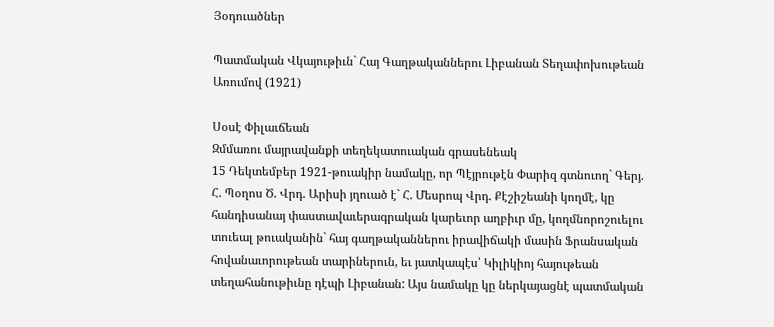Յօդուածներ

Պատմական Վկայութիւն` Հայ Գաղթականներու Լիբանան Տեղափոխութեան Առումով (1921)

Սօսէ Փիլաւճեան
Զմմառու մայրավանքի տեղեկատուական գրասենեակ
15 Դեկտեմբեր 1921-թուակիր նամակը, որ Պէյրութէն Փարիզ գտնուող` Գերյ. Հ. Պօղոս Ծ. Վրդ. Արիսի յղուած է` Հ. Մեսրոպ Վրդ. Քէշիշեանի կողմէ, կը հանդիսանայ փաստավաւերագրական կարեւոր աղբիւր մը, կողմնորոշուելու տուեալ թուականին` հայ գաղթականներու իրավիճակի մասին Ֆրանսական հովանաւորութեան տարիներուն, եւ յատկապէս՝ Կիլիկիոյ հայութեան տեղահանութիւնը դէպի Լիբանան: Այս նամակը կը ներկայացնէ պատմական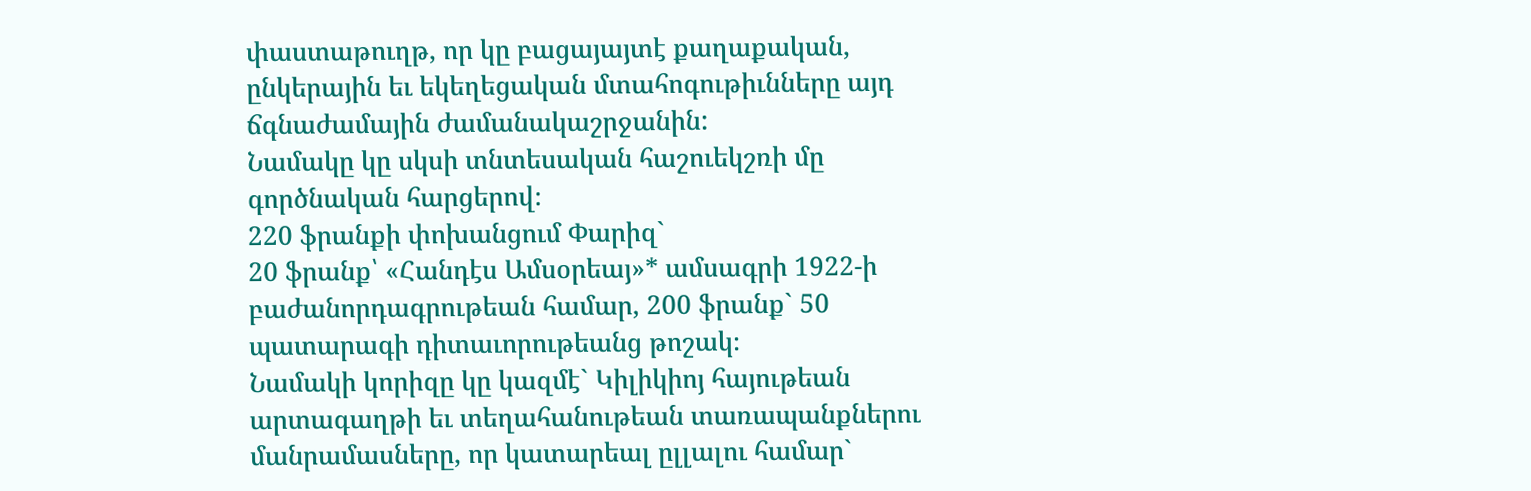փաստաթուղթ, որ կը բացայայտէ քաղաքական, ընկերային եւ եկեղեցական մտահոգութիւնները այդ ճգնաժամային ժամանակաշրջանին:
Նամակը կը սկսի տնտեսական հաշուեկշռի մը գործնական հարցերով։
220 ֆրանքի փոխանցում Փարիզ`
20 ֆրանք՝ «Հանդէս Ամսօրեայ»* ամսագրի 1922-ի բաժանորդագրութեան համար, 200 ֆրանք` 50 պատարագի դիտաւորութեանց թոշակ։
Նամակի կորիզը կը կազմէ` Կիլիկիոյ հայութեան արտագաղթի եւ տեղահանութեան տառապանքներու մանրամասները, որ կատարեալ ըլլալու համար`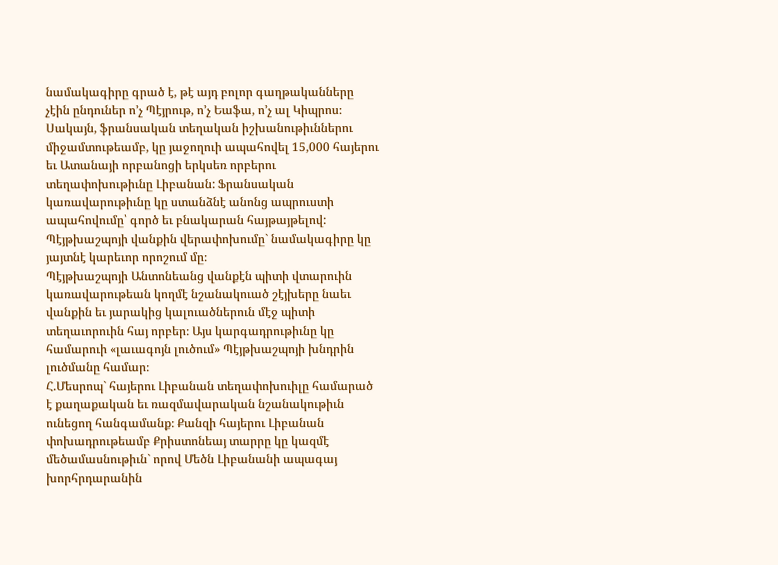նամակագիրը գրած է, թէ այդ բոլոր գաղթականները չէին ընդուներ ո’չ Պէյրութ, ո’չ Եաֆա, ո’չ ալ Կիպրոս։
Սակայն, ֆրանսական տեղական իշխանութիւններու միջամտութեամբ, կը յաջողուի ապահովել 15,000 հայերու եւ Ատանայի որբանոցի երկսեռ որբերու տեղափոխութիւնը Լիբանան: Ֆրանսական կառավարութիւնը կը ստանձնէ անոնց ապրուստի ապահովումը՝ գործ եւ բնակարան հայթայթելով:
Պէյթխաշպոյի վանքին վերափոխումը` նամակագիրը կը յայտնէ կարեւոր որոշում մը։
Պէյթխաշպոյի Անտոնեանց վանքէն պիտի վտարուին կառավարութեան կողմէ նշանակուած շէյխերը նաեւ վանքին եւ յարակից կալուածներուն մէջ պիտի տեղաւորուին հայ որբեր։ Այս կարգադրութիւնը կը համարուի «լաւագոյն լուծում» Պէյթխաշպոյի խնդրին լուծմանը համար։
Հ.Մեսրոպ` հայերու Լիբանան տեղափոխուիլը համարած է քաղաքական եւ ռազմավարական նշանակութիւն ունեցող հանգամանք։ Քանզի հայերու Լիբանան փոխադրութեամբ Քրիստոնեայ տարրը կը կազմէ մեծամասնութիւն` որով Մեծն Լիբանանի ապագայ խորհրդարանին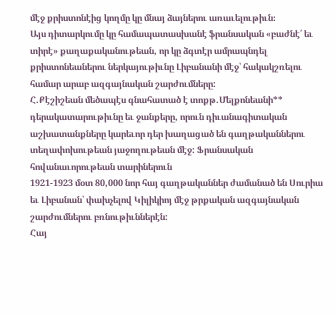մէջ քրիստոնէից կողմը կը մնայ ձայներու առաւելութիւն։
Այս դիտարկումը կը համապատասխանէ ֆրանսական «բաժնէ՛ եւ տիրէ» քաղաքականութեան, որ կը ձգտէր ամրապնդել քրիստոնեաներու ներկայութիւնը Լիբանանի մէջ՝ հակակշռելու համար արաբ ազգայնական շարժումները:
Հ.Քէշիշեան մեծապէս գնահատած է տոքթ.Մելքոնեանի** դերակատարութիւնը եւ ջանքերը, որուն դիւանագիտական աշխատանքները կարեւոր դեր խաղացած են գաղթականներու տեղափոխութեան յաջողութեան մէջ: Ֆրանսական հովանաւորութեան տարիներուն
1921-1923 մօտ 80,000 նոր հայ գաղթականներ ժամանած են Սուրիա եւ Լիբանան՝ փախչելով Կիլիկիոյ մէջ թրքական ազգայնական շարժումներու բռնութիւններէն:
Հայ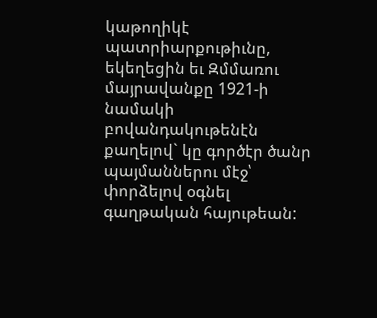կաթողիկէ պատրիարքութիւնը, եկեղեցին եւ Զմմառու մայրավանքը 1921-ի նամակի բովանդակութենէն քաղելով` կը գործէր ծանր պայմաններու մէջ՝ փորձելով օգնել գաղթական հայութեան: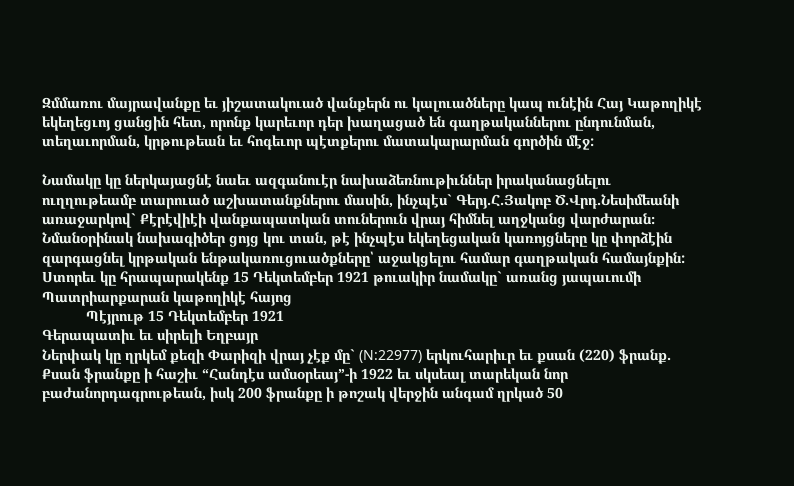Զմմառու մայրավանքը եւ յիշատակուած վանքերն ու կալուածները կապ ունէին Հայ Կաթողիկէ եկեղեցւոյ ցանցին հետ, որոնք կարեւոր դեր խաղացած են գաղթականներու ընդունման, տեղաւորման, կրթութեան եւ հոգեւոր պէտքերու մատակարարման գործին մէջ:

Նամակը կը ներկայացնէ նաեւ ազգանուէր նախաձեռնութիւններ իրականացնելու ուղղութեամբ տարուած աշխատանքներու մասին, ինչպէս` Գերյ.Հ.Յակոբ Ծ.Վրդ.Նեսիմեանի առաջարկով` Քէրէվիէի վանքապատկան տուներուն վրայ հիմնել աղջկանց վարժարան։
Նմանօրինակ նախագիծեր ցոյց կու տան, թէ ինչպէս եկեղեցական կառոյցները կը փորձէին զարգացնել կրթական ենթակառուցուածքները՝ աջակցելու համար գաղթական համայնքին:
Ստորեւ կը հրապարակենք 15 Դեկտեմբեր 1921 թուակիր նամակը` առանց յապաւումի
Պատրիարքարան կաթողիկէ հայոց
           Պէյրութ 15 Դեկտեմբեր 1921
Գերապատիւ եւ սիրելի Եղբայր
Ներփակ կը ղրկեմ քեզի Փարիզի վրայ չէք մը` (N:22977) երկուհարիւր եւ քսան (220) ֆրանք. Քսան ֆրանքը ի հաշիւ “Հանդէս ամսօրեայ”-ի 1922 եւ սկսեալ տարեկան նոր բաժանորդագրութեան, իսկ 200 ֆրանքը ի թոշակ վերջին անգամ ղրկած 50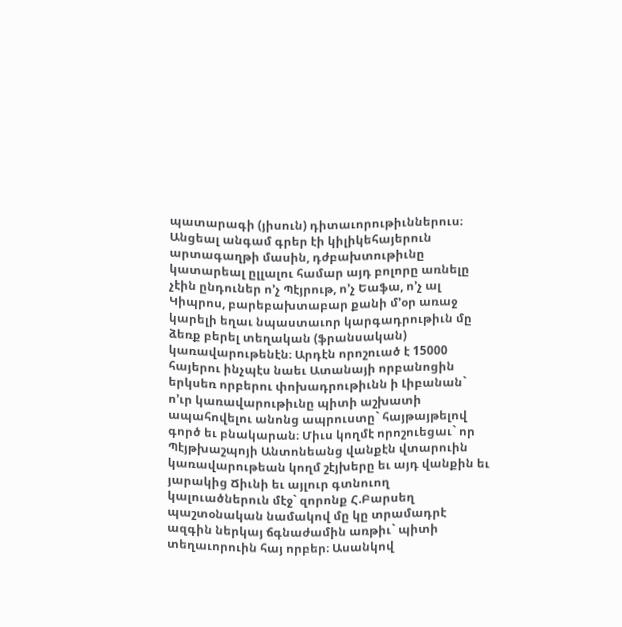պատարագի (յիսուն) դիտաւորութիւններուս։
Անցեալ անգամ գրեր էի կիլիկեհայերուն արտագաղթի մասին, դժբախտութիւնը կատարեալ ըլլալու համար այդ բոլորը առնելը չէին ընդուներ ո’չ Պէյրութ, ո’չ Եաֆա, ո’չ ալ Կիպրոս, բարեբախտաբար քանի մ’օր առաջ կարելի եղաւ նպաստաւոր կարգադրութիւն մը ձեռք բերել տեղական (ֆրանսական) կառավարութենէն։ Արդէն որոշուած է 15000 հայերու ինչպէս նաեւ Ատանայի որբանոցին երկսեռ որբերու փոխադրութիւնն ի Լիբանան` ո’ւր կառավարութիւնը պիտի աշխատի ապահովելու անոնց ապրուստը` հայթայթելով գործ եւ բնակարան։ Միւս կողմէ որոշուեցաւ` որ Պէյթխաշպոյի Անտոնեանց վանքէն վտարուին կառավարութեան կողմ շէյխերը եւ այդ վանքին եւ յարակից Ճիւնի եւ այլուր գտնուող կալուածներուն մէջ` զորոնք Հ.Բարսեղ պաշտօնական նամակով մը կը տրամադրէ ազգին ներկայ ճգնաժամին առթիւ` պիտի տեղաւորուին հայ որբեր։ Ասանկով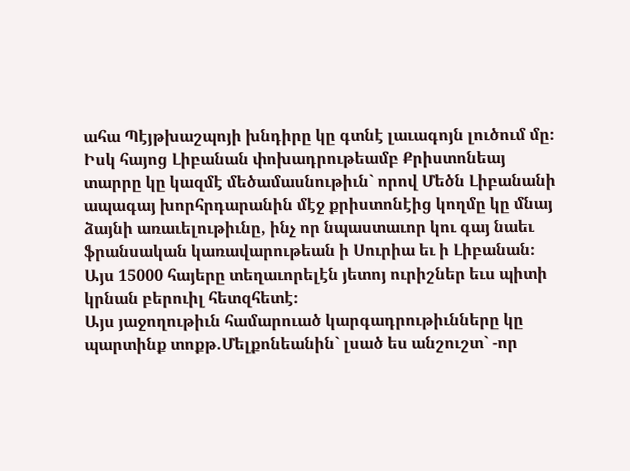ահա Պէյթխաշպոյի խնդիրը կը գտնէ լաւագոյն լուծում մը։ Իսկ հայոց Լիբանան փոխադրութեամբ Քրիստոնեայ տարրը կը կազմէ մեծամասնութիւն` որով Մեծն Լիբանանի ապագայ խորհրդարանին մէջ քրիստոնէից կողմը կը մնայ ձայնի առաւելութիւնը, ինչ որ նպաստաւոր կու գայ նաեւ ֆրանսական կառավարութեան ի Սուրիա եւ ի Լիբանան։ Այս 15000 հայերը տեղաւորելէն յետոյ ուրիշներ եւս պիտի կրնան բերուիլ հետզհետէ։
Այս յաջողութիւն համարուած կարգադրութիւնները կը պարտինք տոքթ.Մելքոնեանին` լսած ես անշուշտ` -որ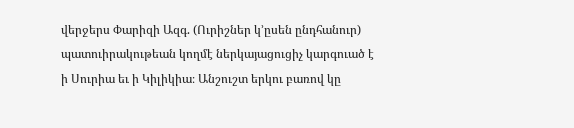վերջերս Փարիզի Ազգ. (Ուրիշներ կ’ըսեն ընդհանուր) պատուիրակութեան կողմէ ներկայացուցիչ կարգուած է ի Սուրիա եւ ի Կիլիկիա։ Անշուշտ երկու բառով կը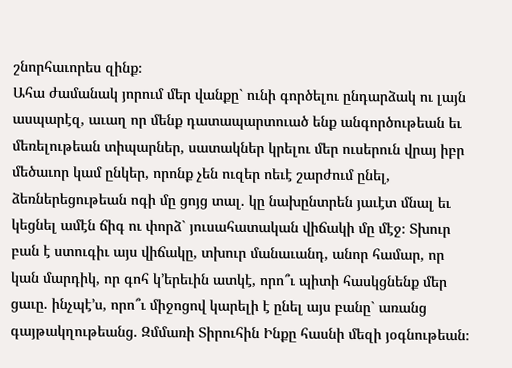շնորհաւորես զինք։
Ահա ժամանակ յորում մեր վանքը` ունի գործելու ընդարձակ ու լայն ասպարէզ, աւաղ որ մենք դատապարտուած ենք անգործութեան եւ մեռելութեան տիպարներ, սատակներ կրելու մեր ուսերուն վրայ իբր մեծաւոր կամ ընկեր, որոնք չեն ուզեր ոեւէ շարժում ընել, ձեռներեցութեան ոգի մը ցոյց տալ. կը նախընտրեն յաւէտ մնալ եւ կեցնել ամէն ճիգ ու փորձ` յուսահատական վիճակի մը մէջ։ Տխուր բան է ստուգիւ այս վիճակը, տխուր մանաւանդ, անոր համար, որ կան մարդիկ, որ գոհ կ’երեւին ատկէ, որո՞ւ պիտի հասկցնենք մեր ցաւը. ինչպէ’ս, որո՞ւ միջոցով կարելի է ընել այս բանը` առանց գայթակղութեանց. Զմմառի Տիրուհին Ինքը հասնի մեզի յօգնութեան։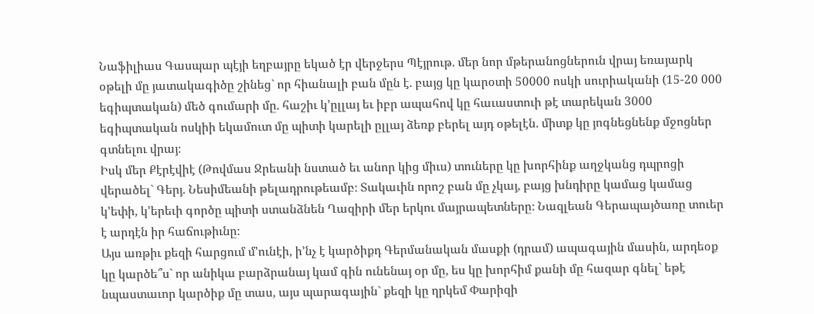Նաֆիլիաս Գասպար պէյի եղբայրը եկած էր վերջերս Պէյրութ. մեր նոր մթերանոցներուն վրայ եռայարկ օթելի մը յատակագիծը շինեց` որ հիանալի բան մըն է. բայց կը կարօտի 50000 ոսկի սուրիականի (15-20 000 եգիպտական) մեծ գումարի մը. հաշիւ կ’ըլլայ եւ իբր ապահով կը հաւաստուի թէ տարեկան 3000 եգիպտական ոսկիի եկամուտ մը պիտի կարելի ըլլայ ձեռք բերել այդ օթելէն. միտք կը յոգնեցնենք մջոցներ գտնելու վրայ։
Իսկ մեր Քէրէվիէ (Թովմաս Ջրեանի նստած եւ անոր կից միւս) տուները կը խորհինք աղջկանց դպրոցի վերածել` Գերյ. Նեսիմեանի թելադրութեամբ։ Տակաւին որոշ բան մը չկայ, բայց խնդիրը կամաց կամաց կ’եփի, կ’երեւի գործը պիտի ստանձնեն Ղազիրի մեր երկու մայրապետները։ Նազլեան Գերապայծառը տուեր է արդէն իր հաճութիւնը։
Այս առթիւ քեզի հարցում մ’ունէի, ի’նչ է կարծիքդ Գերմանական մասքի (դրամ) ապագային մասին, արդեօք կը կարծե՞ս` որ անիկա բարձրանայ կամ գին ունենայ օր մը, ես կը խորհիմ քանի մը հազար գնել` եթէ նպաստաւոր կարծիք մը տաս, այս պարագային` քեզի կը ղրկեմ Փարիզի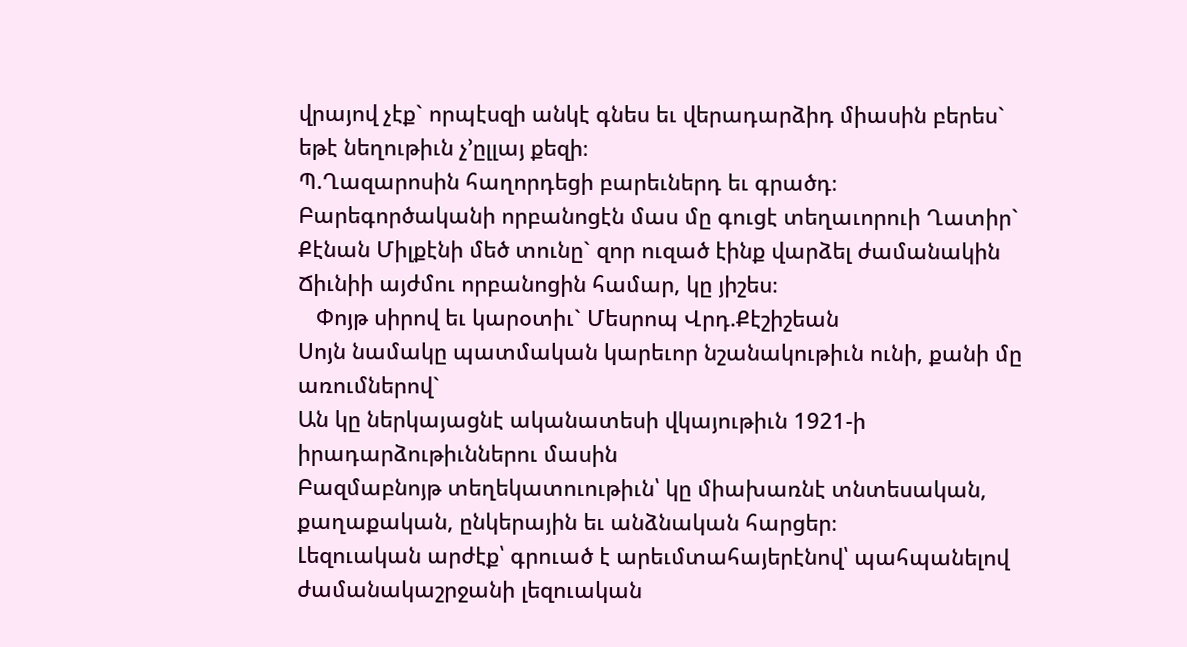վրայով չէք` որպէսզի անկէ գնես եւ վերադարձիդ միասին բերես` եթէ նեղութիւն չ’ըլլայ քեզի։
Պ.Ղազարոսին հաղորդեցի բարեւներդ եւ գրածդ։
Բարեգործականի որբանոցէն մաս մը գուցէ տեղաւորուի Ղատիր` Քէնան Միլքէնի մեծ տունը` զոր ուզած էինք վարձել ժամանակին Ճիւնիի այժմու որբանոցին համար, կը յիշես։
   Փոյթ սիրով եւ կարօտիւ` Մեսրոպ Վրդ.Քէշիշեան
Սոյն նամակը պատմական կարեւոր նշանակութիւն ունի, քանի մը առումներով`
Ան կը ներկայացնէ ականատեսի վկայութիւն 1921-ի իրադարձութիւններու մասին
Բազմաբնոյթ տեղեկատուութիւն՝ կը միախառնէ տնտեսական, քաղաքական, ընկերային եւ անձնական հարցեր։
Լեզուական արժէք՝ գրուած է արեւմտահայերէնով՝ պահպանելով ժամանակաշրջանի լեզուական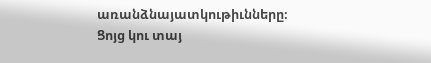առանձնայատկութիւնները։ Ցոյց կու տայ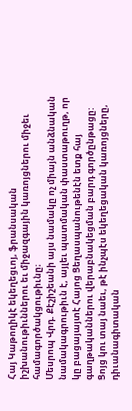Հայ Կաթողիկէ եկեղեցւոյ, ֆրանսական իշխանութիւններու եւ միջազգային կառոյցներու միջեւ համագործակցութիւնը։
Մեսրոպ Վրդ. Քէշիշեանի այս նամակը ոչ միայն անձնական նամակագրութիւն է, այլեւ պատմական փաստաթուղթ, որ կը բացայայտէ Հայոց Ցեղասպանութենէն ետք հայ գաղթականներու վերաբնակեցման բարդ գործընթացը: Ցոյց կու տայ նաեւ, թէ ինչպէս եկեղեցական կառոյցները, դիւանագիտական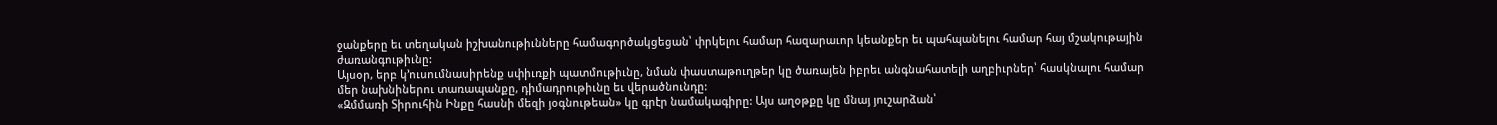ջանքերը եւ տեղական իշխանութիւնները համագործակցեցան՝ փրկելու համար հազարաւոր կեանքեր եւ պահպանելու համար հայ մշակութային ժառանգութիւնը:
Այսօր, երբ կ’ուսումնասիրենք սփիւռքի պատմութիւնը, նման փաստաթուղթեր կը ծառայեն իբրեւ անգնահատելի աղբիւրներ՝ հասկնալու համար մեր նախնիներու տառապանքը, դիմադրութիւնը եւ վերածնունդը:
«Զմմառի Տիրուհին Ինքը հասնի մեզի յօգնութեան» կը գրէր նամակագիրը: Այս աղօթքը կը մնայ յուշարձան՝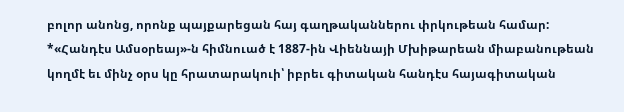բոլոր անոնց, որոնք պայքարեցան հայ գաղթականներու փրկութեան համար:
*«Հանդէս Ամսօրեայ»-ն հիմնուած է 1887-ին Վիեննայի Մխիթարեան միաբանութեան կողմէ եւ մինչ օրս կը հրատարակուի՝ իբրեւ գիտական հանդէս հայագիտական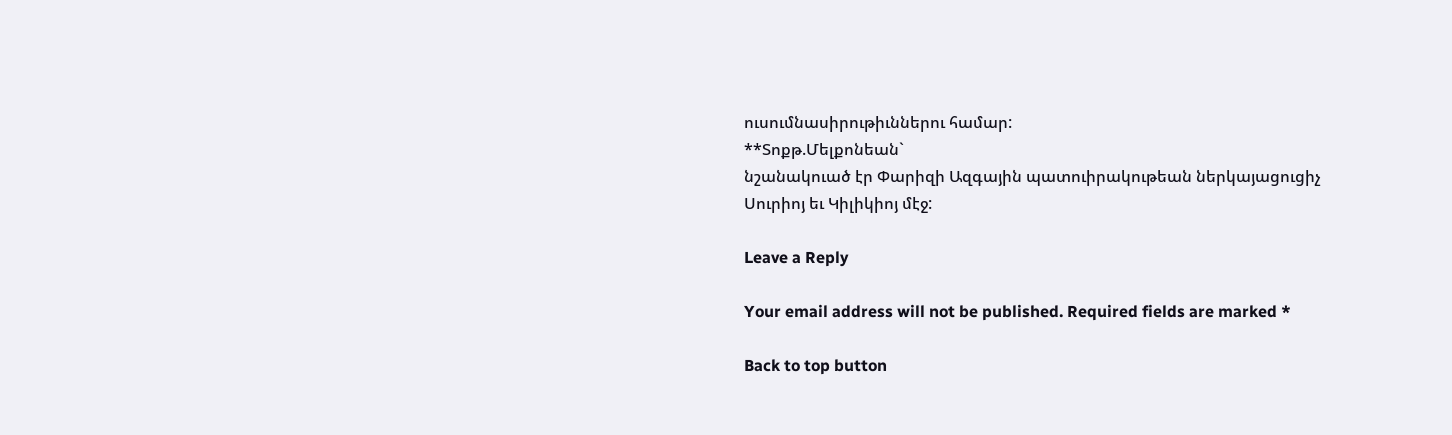ուսումնասիրութիւններու համար:
**Տոքթ.Մելքոնեան`
նշանակուած էր Փարիզի Ազգային պատուիրակութեան ներկայացուցիչ Սուրիոյ եւ Կիլիկիոյ մէջ:

Leave a Reply

Your email address will not be published. Required fields are marked *

Back to top button